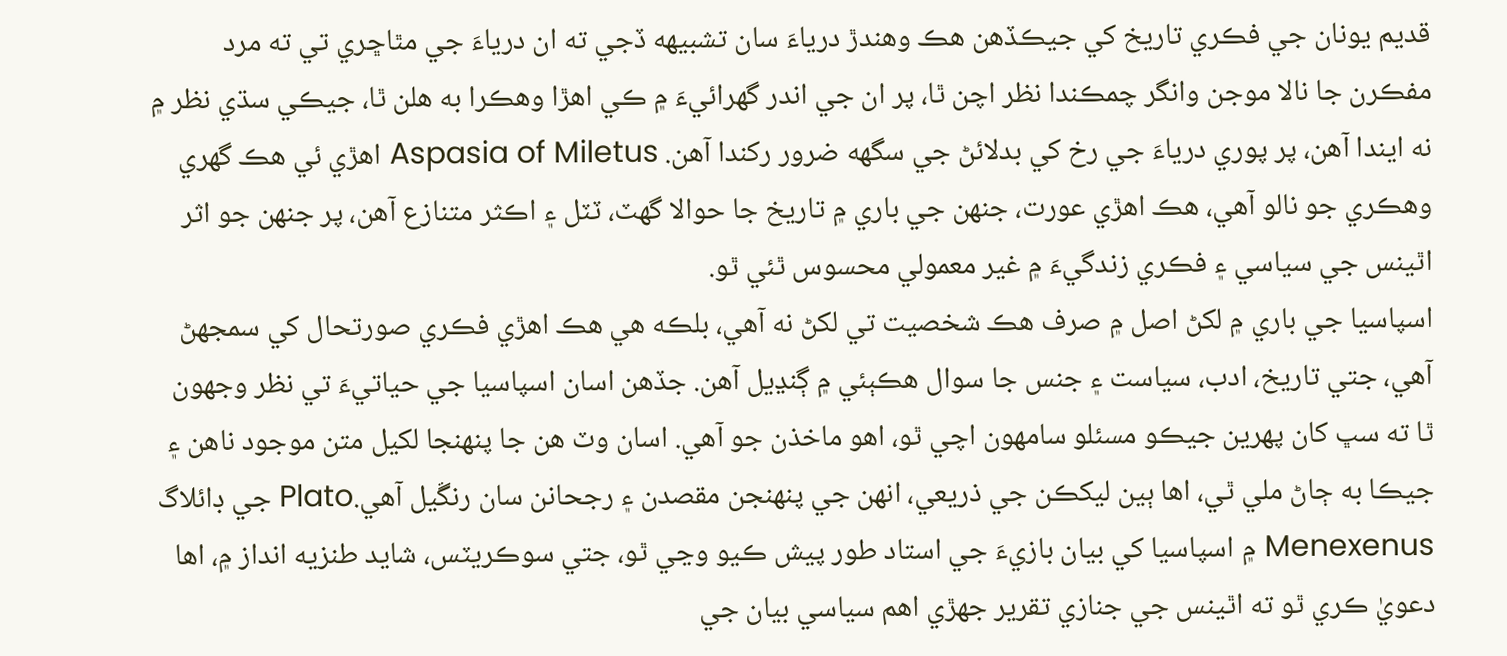قديم يونان جي فڪري تاريخ کي جيڪڏهن هڪ وهندڙ درياءَ سان تشبيهه ڏجي ته ان درياءَ جي مٿاڇري تي ته مرد مفڪرن جا نالا موجن وانگر چمڪندا نظر اچن ٿا، پر ان جي اندر گهرائيءَ ۾ ڪي اهڙا وهڪرا به هلن ٿا، جيڪي سڌي نظر ۾ نه ايندا آهن، پر پوري درياءَ جي رخ کي بدلائڻ جي سگهه ضرور رکندا آهن. Aspasia of Miletus اهڙي ئي هڪ گهري وهڪري جو نالو آهي، هڪ اهڙي عورت، جنهن جي باري ۾ تاريخ جا حوالا گهٽ، ٽٽل ۽ اڪثر متنازع آهن، پر جنهن جو اثر اٿينس جي سياسي ۽ فڪري زندگيءَ ۾ غير معمولي محسوس ٿئي ٿو.
اسپاسيا جي باري ۾ لکڻ اصل ۾ صرف هڪ شخصيت تي لکڻ نه آهي، بلڪه ھي هڪ اهڙي فڪري صورتحال کي سمجهڻ آهي، جتي تاريخ، ادب، سياست ۽ جنس جا سوال هڪٻئي ۾ ڳنڍيل آهن. جڏهن اسان اسپاسيا جي حياتيءَ تي نظر وجهون ٿا ته سڀ کان پهرين جيڪو مسئلو سامهون اچي ٿو، اهو ماخذن جو آهي. اسان وٽ هن جا پنهنجا لکيل متن موجود ناهن ۽ جيڪا به ڄاڻ ملي ٿي، اها ٻين ليکڪن جي ذريعي، انهن جي پنهنجن مقصدن ۽ رجحانن سان رنڱيل آهي.Plato جي ڊائلاگ Menexenus ۾ اسپاسيا کي بيان بازيءَ جي استاد طور پيش ڪيو وڃي ٿو، جتي سوڪريٽس، شايد طنزيه انداز ۾، اها دعويٰ ڪري ٿو ته اٿينس جي جنازي تقرير جهڙي اهم سياسي بيان جي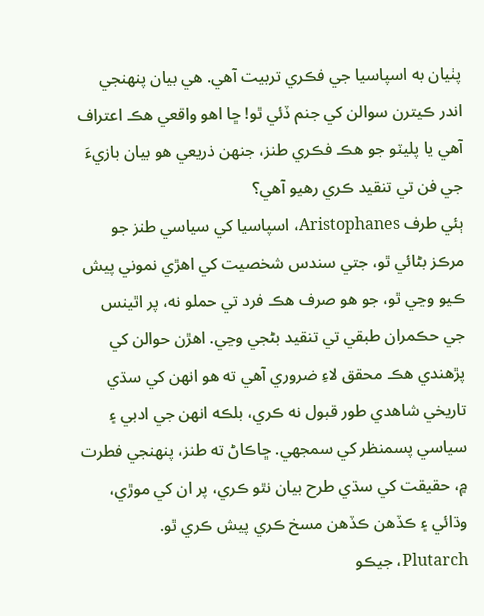پٺيان به اسپاسيا جي فڪري تربيت آهي. هي بيان پنهنجي اندر ڪيترن سوالن کي جنم ڏئي ٿو! ڇا اهو واقعي هڪ اعتراف آهي يا پليٽو جو هڪ فڪري طنز، جنهن ذريعي هو بيان بازيءَ جي فن تي تنقيد ڪري رهيو آهي؟
ٻئي طرف Aristophanes، اسپاسيا کي سياسي طنز جو مرڪز بڻائي ٿو، جتي سندس شخصيت کي اهڙي نموني پيش ڪيو وڃي ٿو، جو ھو صرف هڪ فرد تي حملو نه، پر اٿينس جي حڪمران طبقي تي تنقيد بڻجي وڃي. اهڙن حوالن کي پڙهندي هڪ محقق لاءِ ضروري آهي ته هو انهن کي سڌي تاريخي شاهدي طور قبول نه ڪري، بلڪه انهن جي ادبي ۽ سياسي پسمنظر کي سمجهي. ڇاڪاڻ ته طنز، پنهنجي فطرت ۾، حقيقت کي سڌي طرح بيان نٿو ڪري، پر ان کي موڙي، وڌائي ۽ ڪڏهن ڪڏهن مسخ ڪري پيش ڪري ٿو.
Plutarch، جيڪو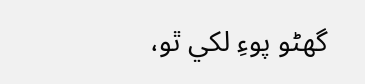گهڻو پوءِ لکي ٿو،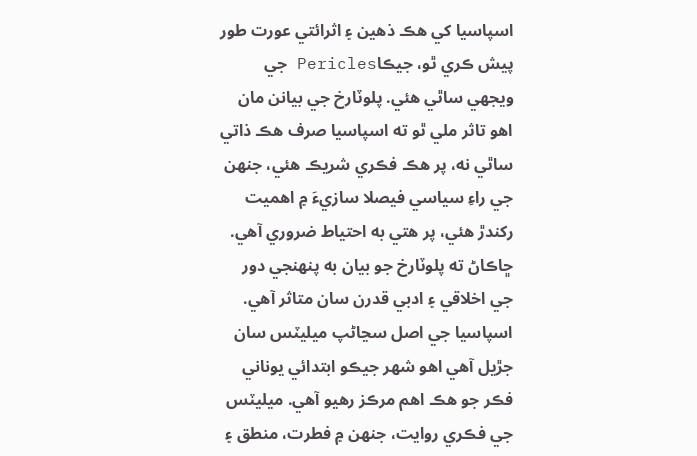اسپاسيا کي هڪ ذهين ۽ اثرائتي عورت طور پيش ڪري ٿو، جيڪاPericles جي ويجهي ساٿي هئي. پلوٽارخ جي بيانن مان اهو تاثر ملي ٿو ته اسپاسيا صرف هڪ ذاتي ساٿي نه، پر هڪ فڪري شريڪ هئي، جنهن جي راءِ سياسي فيصلا سازيءَ ۾ اهميت رکندڙ هئي، پر هتي به احتياط ضروري آهي. ڇاڪاڻ ته پلوٽارخ جو بيان به پنهنجي دور جي اخلاقي ۽ ادبي قدرن سان متاثر آهي.
اسپاسيا جي اصل سڃاڻپ ميليٽس سان جڙيل آهي اهو شهر جيڪو ابتدائي يوناني فڪر جو هڪ اهم مرڪز رهيو آهي. ميليٽس جي فڪري روايت، جنهن ۾ فطرت، منطق ۽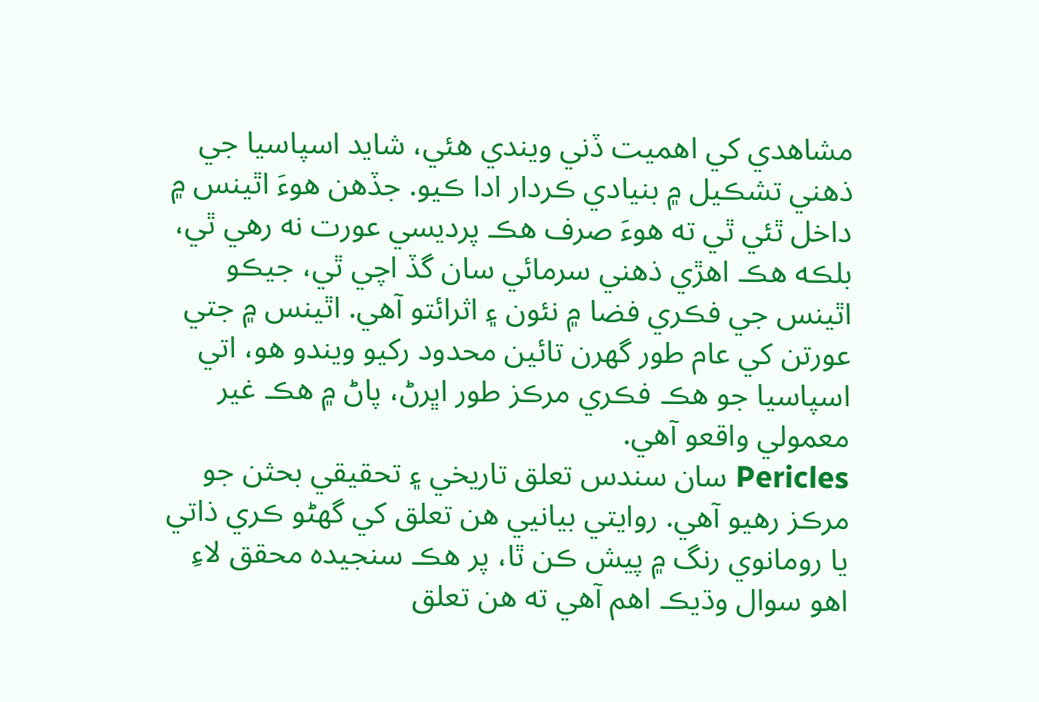مشاهدي کي اهميت ڏني ويندي هئي، شايد اسپاسيا جي ذهني تشڪيل ۾ بنيادي ڪردار ادا ڪيو. جڏهن هوءَ اٿينس ۾ داخل ٿئي ٿي ته هوءَ صرف هڪ پرديسي عورت نه رهي ٿي، بلڪه هڪ اهڙي ذهني سرمائي سان گڏ اچي ٿي، جيڪو اٿينس جي فڪري فضا ۾ نئون ۽ اثرائتو آهي. اٿينس ۾ جتي عورتن کي عام طور گهرن تائين محدود رکيو ويندو هو، اتي اسپاسيا جو هڪ فڪري مرڪز طور اڀرڻ، پاڻ ۾ هڪ غير معمولي واقعو آهي.
Pericles سان سندس تعلق تاريخي ۽ تحقيقي بحثن جو مرڪز رهيو آهي. روايتي بيانيي هن تعلق کي گهڻو ڪري ذاتي يا رومانوي رنگ ۾ پيش ڪن ٿا، پر هڪ سنجيده محقق لاءِ اهو سوال وڌيڪ اهم آهي ته هن تعلق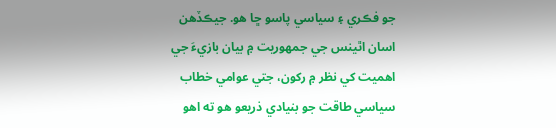جو فڪري ۽ سياسي پاسو ڇا هو. جيڪڏهن اسان اٿينس جي جمهوريت ۾ بيان بازيءَ جي اهميت کي نظر ۾ رکون، جتي عوامي خطاب سياسي طاقت جو بنيادي ذريعو هو ته اهو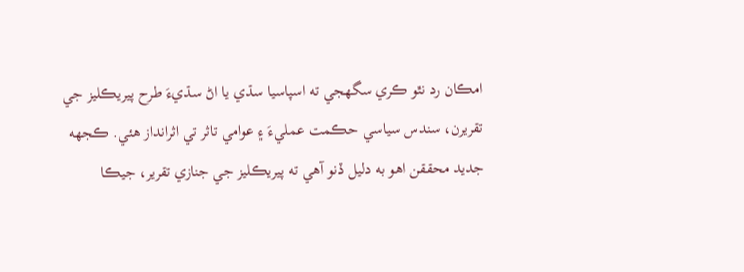امڪان رد نٿو ڪري سگهجي ته اسپاسيا سڌي يا اڻ سڌيءَ طرح پيريڪليز جي تقريرن، سندس سياسي حڪمت عمليءَ ۽ عوامي تاثر تي اثرانداز هئي. ڪجهه جديد محققن اهو به دليل ڏنو آهي ته پيريڪليز جي جنازي تقرير، جيڪا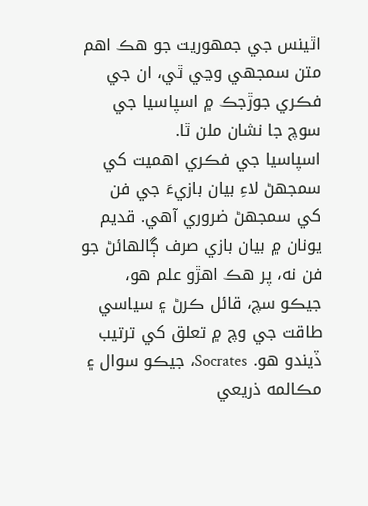اٿينس جي جمهوريت جو هڪ اهم متن سمجهي وڃي ٿي، ان جي فڪري جوڙجڪ ۾ اسپاسيا جي سوچ جا نشان ملن ٿا.
اسپاسيا جي فڪري اهميت کي سمجهڻ لاءِ بيان بازيءَ جي فن کي سمجهڻ ضروري آهي. قديم يونان ۾ بيان بازي صرف ڳالهائڻ جو فن نه، پر هڪ اهڙو علم هو، جيڪو سچ، قائل ڪرڻ ۽ سياسي طاقت جي وچ ۾ تعلق کي ترتيب ڏيندو هو. Socrates، جيڪو سوال ۽ مڪالمه ذريعي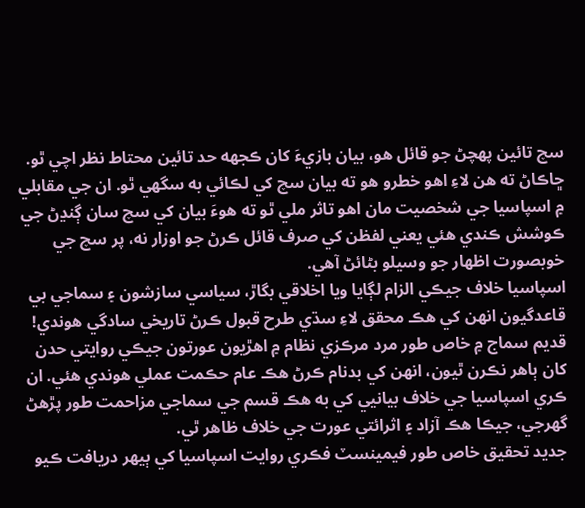سچ تائين پهچڻ جو قائل هو، بيان بازيءَ کان ڪجهه حد تائين محتاط نظر اچي ٿو. ڇاڪاڻ ته هن لاءِ اهو خطرو هو ته بيان سچ کي لڪائي به سگهي ٿو. ان جي مقابلي ۾ اسپاسيا جي شخصيت مان اهو تاثر ملي ٿو ته هوءَ بيان کي سچ سان ڳنڍڻ جي ڪوشش ڪندي هئي يعني لفظن کي صرف قائل ڪرڻ جو اوزار نه، پر سچ جي خوبصورت اظهار جو وسيلو بڻائڻ آھي.
اسپاسيا خلاف جيڪي الزام لڳايا ويا اخلاقي بگاڙ، سياسي سازشون ۽ سماجي بي قاعدگيون انهن کي هڪ محقق لاءِ سڌي طرح قبول ڪرڻ تاريخي سادگي هوندي! قديم سماج ۾ خاص طور مرد مرڪزي نظام ۾ اهڙيون عورتون جيڪي روايتي حدن کان ٻاهر نڪرن ٿيون، انهن کي بدنام ڪرڻ هڪ عام حڪمت عملي هوندي هئي. ان ڪري اسپاسيا جي خلاف بيانيي کي به هڪ قسم جي سماجي مزاحمت طور پڙهڻ گهرجي، جيڪا هڪ آزاد ۽ اثرائتي عورت جي خلاف ظاهر ٿي.
جديد تحقيق خاص طور فيمينسٽ فڪري روايت اسپاسيا کي ٻيهر دريافت ڪيو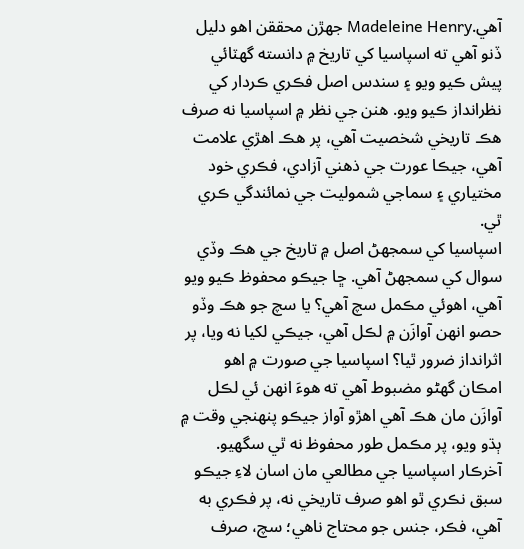آهي.Madeleine Henry جهڙن محققن اهو دليل ڏنو آهي ته اسپاسيا کي تاريخ ۾ دانسته گهٽائي پيش ڪيو ويو ۽ سندس اصل فڪري ڪردار کي نظرانداز ڪيو ويو. هنن جي نظر ۾ اسپاسيا نه صرف هڪ تاريخي شخصيت آهي، پر هڪ اهڙي علامت آهي، جيڪا عورت جي ذهني آزادي، فڪري خود مختياري ۽ سماجي شموليت جي نمائندگي ڪري ٿي.
اسپاسيا کي سمجهڻ اصل ۾ تاريخ جي هڪ وڏي سوال کي سمجهڻ آهي. ڇا جيڪو محفوظ ڪيو ويو آهي، اهوئي مڪمل سچ آهي؟ يا سچ جو هڪ وڏو حصو انهن آوازَن ۾ لڪل آهي، جيڪي لکيا نه ويا، پر اثرانداز ضرور ٿيا؟ اسپاسيا جي صورت ۾ اهو امڪان گهڻو مضبوط آهي ته هوءَ انهن ئي لڪل آوازَن مان هڪ آهي اهڙو آواز جيڪو پنهنجي وقت ۾ ٻڌو ويو، پر مڪمل طور محفوظ نه ٿي سگهيو.
آخرڪار اسپاسيا جي مطالعي مان اسان لاءِ جيڪو سبق نڪري ٿو اهو صرف تاريخي نه، پر فڪري به آهي، فڪر، جنس جو محتاج ناهي؛ سچ، صرف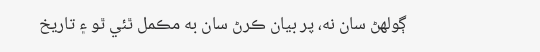ڳولهڻ سان نه، پر بيان ڪرڻ سان به مڪمل ٿئي ٿو ۽ تاريخ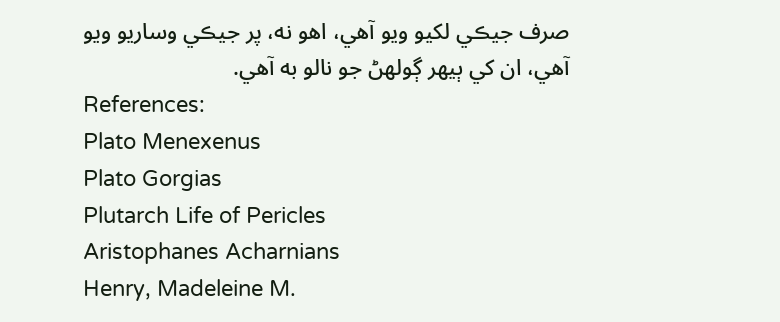صرف جيڪي لکيو ويو آهي، اهو نه، پر جيڪي وساريو ويو آهي، ان کي ٻيهر ڳولهڻ جو نالو به آهي.
References:
Plato Menexenus
Plato Gorgias
Plutarch Life of Pericles
Aristophanes Acharnians
Henry, Madeleine M.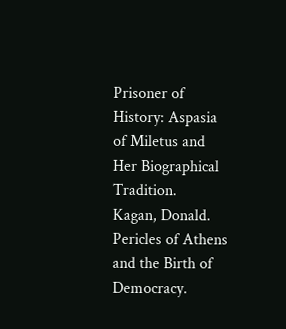Prisoner of History: Aspasia of Miletus and Her Biographical Tradition.
Kagan, Donald. Pericles of Athens and the Birth of Democracy.